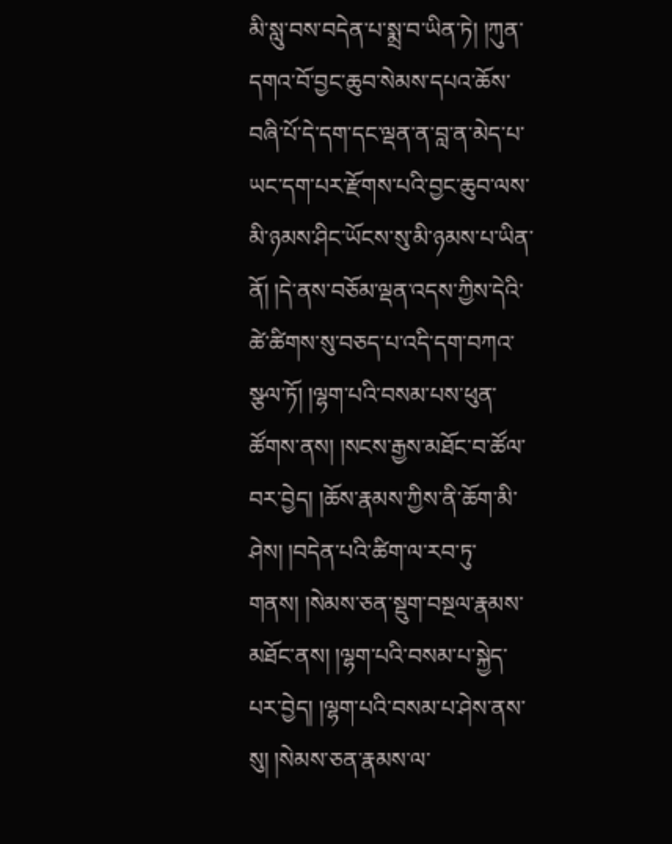མི་སླུ་བས་བདེན་པ་སྨྲ་བ་ཡིན་ཏེ། །ཀུན་དགའ་བོ་བྱང་ཆུབ་སེམས་དཔའ་ཆོས་བཞི་པོ་དེ་དག་དང་ལྡན་ན་བླ་ན་མེད་པ་ཡང་དག་པར་རྫོགས་པའི་བྱང་ཆུབ་ལས་མི་ཉམས་ཤིང་ཡོངས་སུ་མི་ཉམས་པ་ཡིན་ནོ། །དེ་ནས་བཅོམ་ལྡན་འདས་ཀྱིས་དེའི་ཚེ་ཚིགས་སུ་བཅད་པ་འདི་དག་བཀའ་སྩལ་ཏོ། །ལྷག་པའི་བསམ་པས་ཕུན་ཚོགས་ནས། །སངས་རྒྱས་མཐོང་བ་ཚོལ་བར་བྱེད། །ཆོས་རྣམས་ཀྱིས་ནི་ཆོག་མི་ཤེས། །བདེན་པའི་ཚིག་ལ་རབ་ཏུ་གནས། །སེམས་ཅན་སྡུག་བསྔལ་རྣམས་མཐོང་ནས། །ལྷག་པའི་བསམ་པ་སྐྱེད་པར་བྱེད། །ལྷག་པའི་བསམ་པ་ཤེས་ནས་སུ། །སེམས་ཅན་རྣམས་ལ་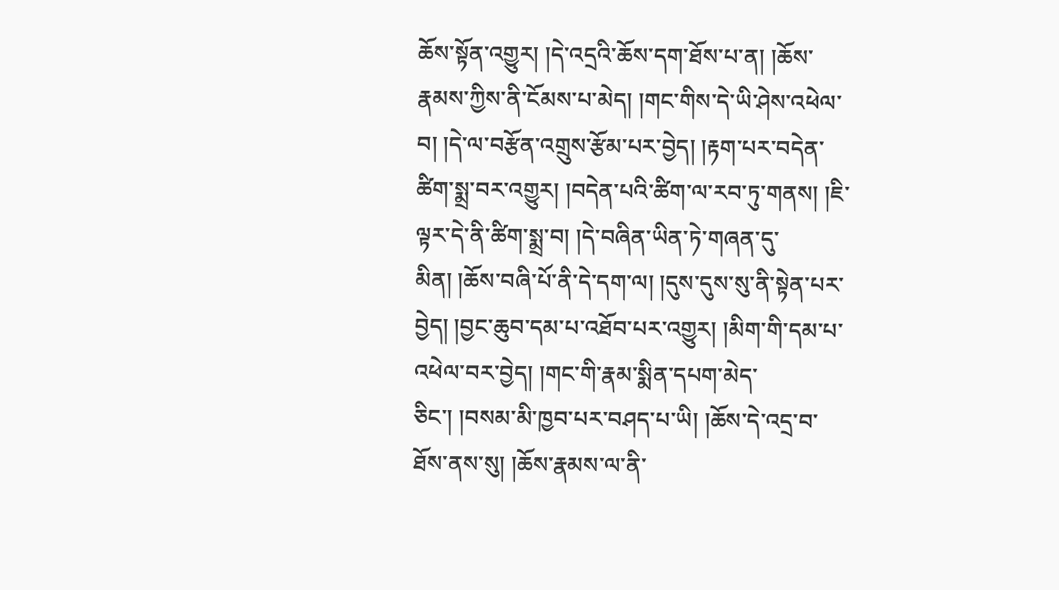ཆོས་སྟོན་འགྱུར། །དེ་འདྲའི་ཆོས་དག་ཐོས་པ་ན། །ཆོས་རྣམས་ཀྱིས་ནི་ངོམས་པ་མེད། །གང་གིས་དེ་ཡི་ཤེས་འཕེལ་བ། །དེ་ལ་བརྩོན་འགྲུས་རྩོམ་པར་བྱེད། །རྟག་པར་བདེན་ཚིག་སྨྲ་བར་འགྱུར། །བདེན་པའི་ཚིག་ལ་རབ་ཏུ་གནས། །ཇི་ལྟར་དེ་ནི་ཚིག་སྨྲ་བ། །དེ་བཞིན་ཡིན་ཏེ་གཞན་དུ་མིན། །ཆོས་བཞི་པོ་ནི་དེ་དག་ལ། །དུས་དུས་སུ་ནི་སྟེན་པར་བྱེད། །བྱང་ཆུབ་དམ་པ་འཐོབ་པར་འགྱུར། །མིག་གི་དམ་པ་འཕེལ་བར་བྱེད། །གང་གི་རྣམ་སྨིན་དཔག་མེད་ཅིང་། །བསམ་མི་ཁྱབ་པར་བཤད་པ་ཡི། །ཆོས་དེ་འདྲ་བ་ཐོས་ནས་སུ། །ཆོས་རྣམས་ལ་ནི་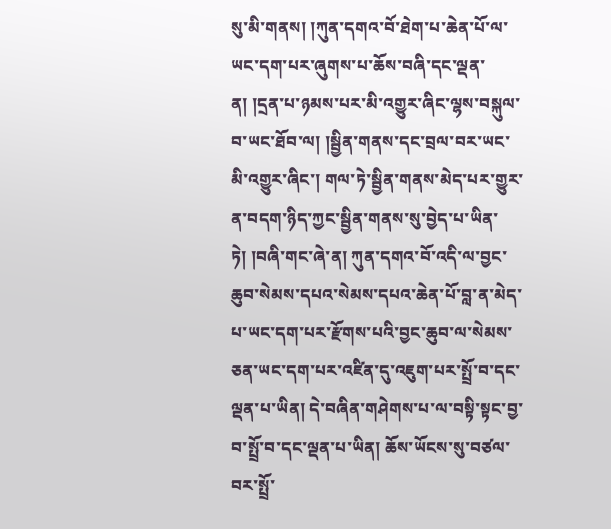སུ་མི་གནས། །ཀུན་དགའ་བོ་ཐེག་པ་ཆེན་པོ་ལ་ཡང་དག་པར་ཞུགས་པ་ཆོས་བཞི་དང་ལྡན་ན། །དྲན་པ་ཉམས་པར་མི་འགྱུར་ཞིང་ལྷས་བསྐུལ་བ་ཡང་ཐོབ་ལ། །སྦྱིན་གནས་དང་བྲལ་བར་ཡང་མི་འགྱུར་ཞིང་། གལ་ཏེ་སྦྱིན་གནས་མེད་པར་གྱུར་ན་བདག་ཉིད་ཀྱང་སྦྱིན་གནས་སུ་བྱེད་པ་ཡིན་ཏེ། །བཞི་གང་ཞེ་ན། ཀུན་དགའ་བོ་འདི་ལ་བྱང་ཆུབ་སེམས་དཔའ་སེམས་དཔའ་ཆེན་པོ་བླ་ན་མེད་པ་ཡང་དག་པར་རྫོགས་པའི་བྱང་ཆུབ་ལ་སེམས་ཅན་ཡང་དག་པར་འཛིན་དུ་འཇུག་པར་སྤྲོ་བ་དང་ལྡན་པ་ཡིན། དེ་བཞིན་གཤེགས་པ་ལ་བསྟི་སྟང་བྱ་བ་སྤྲོ་བ་དང་ལྡན་པ་ཡིན། ཆོས་ཡོངས་སུ་བཙལ་བར་སྤྲོ་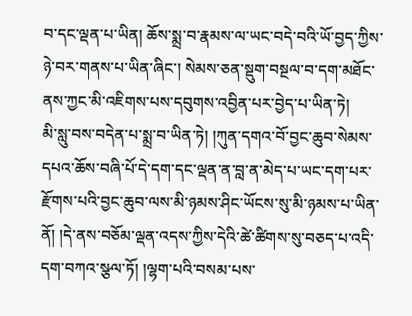བ་དང་ལྡན་པ་ཡིན། ཆོས་སྨྲ་བ་རྣམས་ལ་ཡང་བདེ་བའི་ཡོ་བྱད་ཀྱིས་ཉེ་བར་གནས་པ་ཡིན་ཞིང་། སེམས་ཅན་སྡུག་བསྔལ་བ་དག་མཐོང་ནས་ཀྱང་མི་འཇིགས་པས་དབུགས་འབྱིན་པར་བྱེད་པ་ཡིན་ཏེ།
མི་སླུ་བས་བདེན་པ་སྨྲ་བ་ཡིན་ཏེ། །ཀུན་དགའ་བོ་བྱང་ཆུབ་སེམས་དཔའ་ཆོས་བཞི་པོ་དེ་དག་དང་ལྡན་ན་བླ་ན་མེད་པ་ཡང་དག་པར་རྫོགས་པའི་བྱང་ཆུབ་ལས་མི་ཉམས་ཤིང་ཡོངས་སུ་མི་ཉམས་པ་ཡིན་ནོ། །དེ་ནས་བཅོམ་ལྡན་འདས་ཀྱིས་དེའི་ཚེ་ཚིགས་སུ་བཅད་པ་འདི་དག་བཀའ་སྩལ་ཏོ། །ལྷག་པའི་བསམ་པས་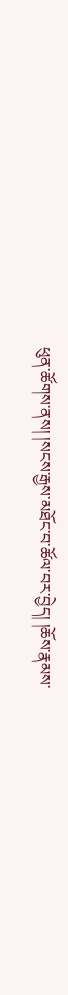ཕུན་ཚོགས་ནས། །སངས་རྒྱས་མཐོང་བ་ཚོལ་བར་བྱེད། །ཆོས་རྣམས་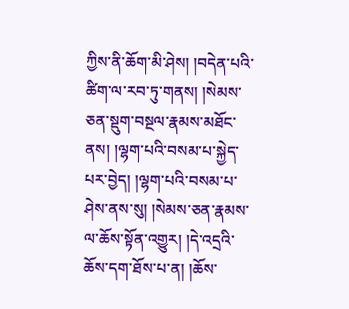ཀྱིས་ནི་ཆོག་མི་ཤེས། །བདེན་པའི་ཚིག་ལ་རབ་ཏུ་གནས། །སེམས་ཅན་སྡུག་བསྔལ་རྣམས་མཐོང་ནས། །ལྷག་པའི་བསམ་པ་སྐྱེད་པར་བྱེད། །ལྷག་པའི་བསམ་པ་ཤེས་ནས་སུ། །སེམས་ཅན་རྣམས་ལ་ཆོས་སྟོན་འགྱུར། །དེ་འདྲའི་ཆོས་དག་ཐོས་པ་ན། །ཆོས་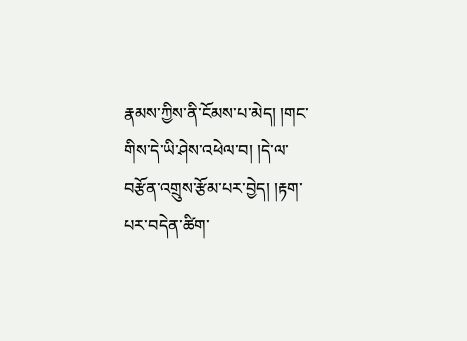རྣམས་ཀྱིས་ནི་ངོམས་པ་མེད། །གང་གིས་དེ་ཡི་ཤེས་འཕེལ་བ། །དེ་ལ་བརྩོན་འགྲུས་རྩོམ་པར་བྱེད། །རྟག་པར་བདེན་ཚིག་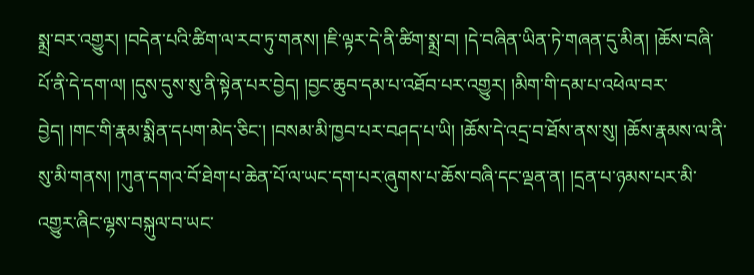སྨྲ་བར་འགྱུར། །བདེན་པའི་ཚིག་ལ་རབ་ཏུ་གནས། །ཇི་ལྟར་དེ་ནི་ཚིག་སྨྲ་བ། །དེ་བཞིན་ཡིན་ཏེ་གཞན་དུ་མིན། །ཆོས་བཞི་པོ་ནི་དེ་དག་ལ། །དུས་དུས་སུ་ནི་སྟེན་པར་བྱེད། །བྱང་ཆུབ་དམ་པ་འཐོབ་པར་འགྱུར། །མིག་གི་དམ་པ་འཕེལ་བར་བྱེད། །གང་གི་རྣམ་སྨིན་དཔག་མེད་ཅིང་། །བསམ་མི་ཁྱབ་པར་བཤད་པ་ཡི། །ཆོས་དེ་འདྲ་བ་ཐོས་ནས་སུ། །ཆོས་རྣམས་ལ་ནི་སུ་མི་གནས། །ཀུན་དགའ་བོ་ཐེག་པ་ཆེན་པོ་ལ་ཡང་དག་པར་ཞུགས་པ་ཆོས་བཞི་དང་ལྡན་ན། །དྲན་པ་ཉམས་པར་མི་འགྱུར་ཞིང་ལྷས་བསྐུལ་བ་ཡང་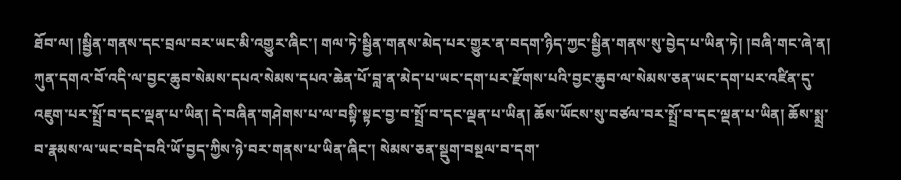ཐོབ་ལ། །སྦྱིན་གནས་དང་བྲལ་བར་ཡང་མི་འགྱུར་ཞིང་། གལ་ཏེ་སྦྱིན་གནས་མེད་པར་གྱུར་ན་བདག་ཉིད་ཀྱང་སྦྱིན་གནས་སུ་བྱེད་པ་ཡིན་ཏེ། །བཞི་གང་ཞེ་ན། ཀུན་དགའ་བོ་འདི་ལ་བྱང་ཆུབ་སེམས་དཔའ་སེམས་དཔའ་ཆེན་པོ་བླ་ན་མེད་པ་ཡང་དག་པར་རྫོགས་པའི་བྱང་ཆུབ་ལ་སེམས་ཅན་ཡང་དག་པར་འཛིན་དུ་འཇུག་པར་སྤྲོ་བ་དང་ལྡན་པ་ཡིན། དེ་བཞིན་གཤེགས་པ་ལ་བསྟི་སྟང་བྱ་བ་སྤྲོ་བ་དང་ལྡན་པ་ཡིན། ཆོས་ཡོངས་སུ་བཙལ་བར་སྤྲོ་བ་དང་ལྡན་པ་ཡིན། ཆོས་སྨྲ་བ་རྣམས་ལ་ཡང་བདེ་བའི་ཡོ་བྱད་ཀྱིས་ཉེ་བར་གནས་པ་ཡིན་ཞིང་། སེམས་ཅན་སྡུག་བསྔལ་བ་དག་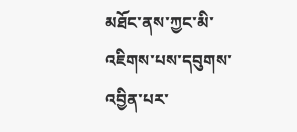མཐོང་ནས་ཀྱང་མི་འཇིགས་པས་དབུགས་འབྱིན་པར་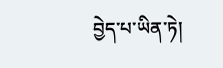བྱེད་པ་ཡིན་ཏེ།